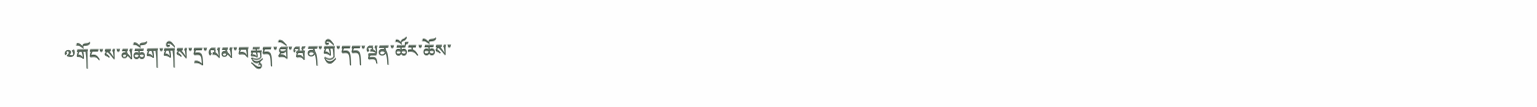༧གོང་ས་མཆོག་གིས་དྲ་ལམ་བརྒྱུད་ཐེ་ཝན་གྱི་དད་ལྡན་ཚོར་ཆོས་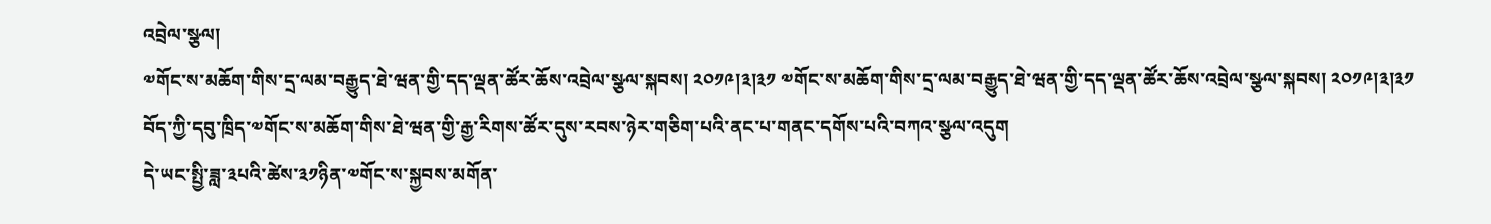འབྲེལ་སྩལ།
༧གོང་ས་མཆོག་གིས་དྲ་ལམ་བརྒྱུད་ཐེ་ཝན་གྱི་དད་ལྡན་ཚོར་ཆོས་འབྲེལ་སྩལ་སྐབས། ༢༠༡༩།༣།༣༡ ༧གོང་ས་མཆོག་གིས་དྲ་ལམ་བརྒྱུད་ཐེ་ཝན་གྱི་དད་ལྡན་ཚོར་ཆོས་འབྲེལ་སྩལ་སྐབས། ༢༠༡༩།༣།༣༡
བོད་ཀྱི་དབུ་ཁྲིད་༧གོང་ས་མཆོག་གིས་ཐེ་ཝན་གྱི་རྒྱ་རིགས་ཚོར་དུས་རབས་ཉེར་གཅིག་པའི་ནང་པ་གནང་དགོས་པའི་བཀའ་སྩལ་འདུག
དེ་ཡང་སྤྱི་ཟླ་༣པའི་ཚེས་༣༡ཉིན་༧གོང་ས་སྐྱབས་མགོན་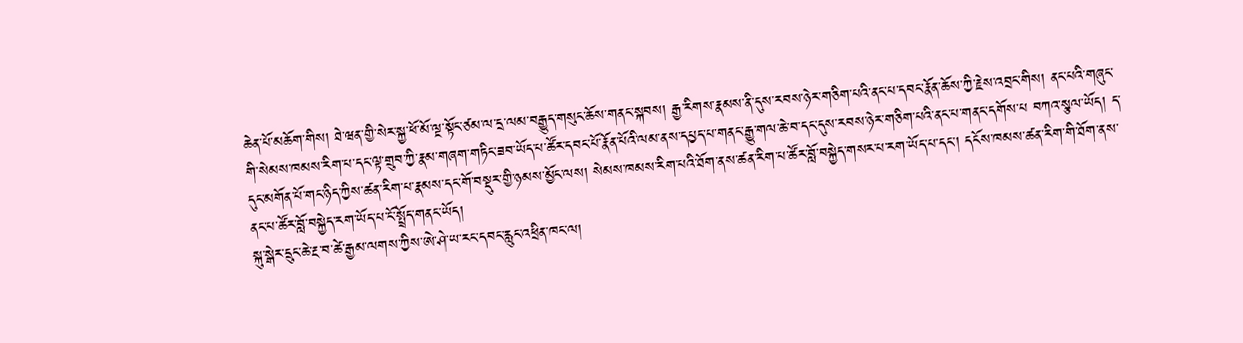ཆེན་པོ་མཆོག་གིས། ཐེ་ཝན་གྱི་སེར་སྐྱ་ཕོ་མོ་ལྔ་སྟོང་ཙམ་ལ་དྲ་ལམ་བརྒྱུད་གསུང་ཆོས་གནང་སྐབས། རྒྱ་རིགས་རྣམས་ནི་དུས་རབས་ཉེར་གཅིག་པའི་ནང་པ་དབང་རྣོན་ཆོས་ཀྱི་རྗེས་འབྲང་གིས། ནང་པའི་གཞུང་གི་སེམས་ཁམས་རིག་པ་དང་ལྟ་གྲུབ་ཀྱི་རྣམ་གཞག་གཏིང་ཟབ་ཡོད་པ་ཚོར་དབང་པོ་རྣོན་པོའི་ལམ་ནས་དཔྱད་པ་གནང་རྒྱུ་གལ་ཆེ་བ་དང་དུས་རབས་ཉེར་གཅིག་པའི་ནང་པ་གནང་དགོས་པ བཀའ་སྩལ་ཡོད། ད་དུང་མགོན་པོ་གང་ཉིད་ཀྱིས་ཚན་རིག་པ་རྣམས་དང་གོ་བསྡུར་གྱི་ཉམས་མྱོང་ལས། སེམས་ཁམས་རིག་པའི་ཐོག་ནས་ཚན་རིག་པ་ཚོར་བློ་བསྐྱེད་གསར་པ་རག་ཡོད་པ་དང་། དངོས་ཁམས་ཚན་རིག་གི་ཐོག་ནས་ནང་པ་ཚོར་བློ་བསྐྱེད་རག་ཡོད་པ་ངོ་སྤྲོད་གནང་ཡོད།
སྐུ་སྒེར་དྲུང་ཆེ་རྔ་བ་ཚེ་རྒྱམ་ལགས་ཀྱིས་ཨེ་ཤེ་ཡ་རང་དབང་རླུང་འཕྲིན་ཁང་ལ།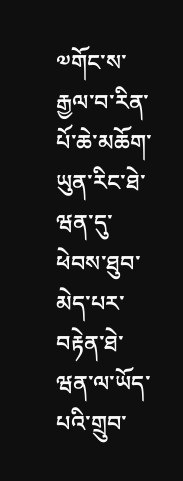༧གོང་ས་རྒྱལ་བ་རིན་པོ་ཆེ་མཆོག་ཡུན་རིང་ཐེ་ཝན་དུ་ཕེབས་ཐུབ་མེད་པར་བརྟེན་ཐེ་ཝན་ལ་ཡོད་པའི་གྲུབ་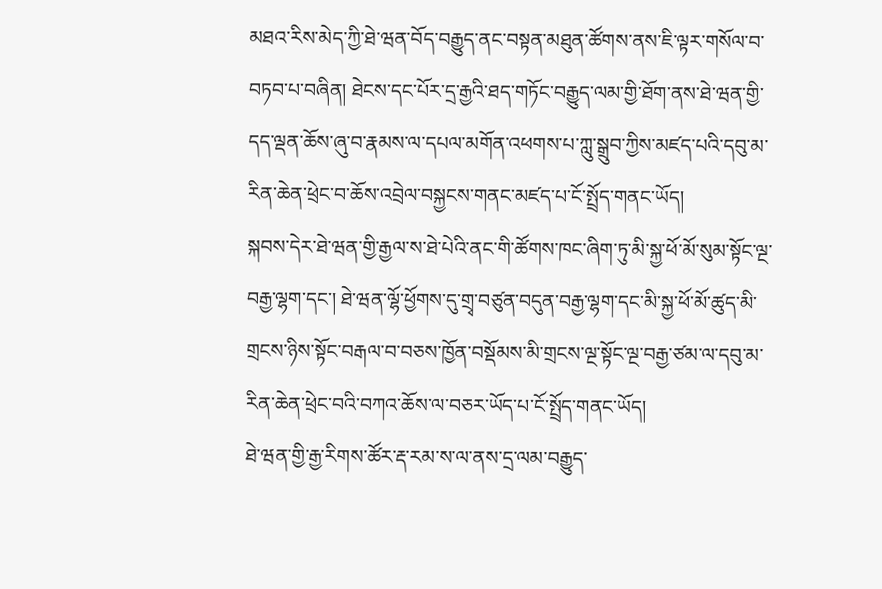མཐའ་རིས་མེད་ཀྱི་ཐེ་ཝན་བོད་བརྒྱུད་ནང་བསྟན་མཐུན་ཚོགས་ནས་ཇི་ལྟར་གསོལ་བ་བཏབ་པ་བཞིན། ཐེངས་དང་པོར་དྲ་རྒྱའི་ཐད་གཏོང་བརྒྱུད་ལམ་གྱི་ཐོག་ནས་ཐེ་ཝན་གྱི་དད་ལྡན་ཆོས་ཞུ་བ་རྣམས་ལ་དཔལ་མགོན་འཕགས་པ་ཀླུ་སྒྲུབ་ཀྱིས་མཛད་པའི་དབུ་མ་རིན་ཆེན་ཕྲེང་བ་ཆོས་འབྲེལ་བསྐྱངས་གནང་མཛད་པ་ངོ་སྤྲོད་གནང་ཡོད།
སྐབས་དེར་ཐེ་ཝན་གྱི་རྒྱལ་ས་ཐེ་པེའི་ནང་གི་ཚོགས་ཁང་ཞིག་ཏུ་མི་སྐྱ་ཕོ་མོ་སུམ་སྟོང་ལྔ་བརྒྱ་ལྷག་དང་། ཐེ་ཝན་ལྷོ་ཕྱོགས་དུ་གྲྭ་བཙུན་བདུན་བརྒྱ་ལྷག་དང་མི་སྐྱ་ཕོ་མོ་ཚུད་མི་གྲངས་ཉིས་སྟོང་བརྒལ་བ་བཅས་ཁྱོན་བསྡོམས་མི་གྲངས་ལྔ་སྟོང་ལྔ་བརྒྱ་ཙམ་ལ་དབུ་མ་རིན་ཆེན་ཕྲེང་བའི་བཀའ་ཆོས་ལ་བཅར་ཡོད་པ་ངོ་སྤྲོད་གནང་ཡོད།
ཐེ་ཝན་གྱི་རྒྱ་རིགས་ཚོར་རྡ་རམ་ས་ལ་ནས་དྲ་ལམ་བརྒྱུད་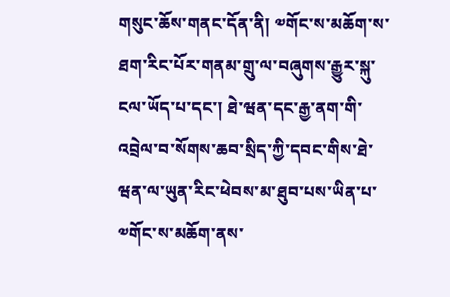གསུང་ཆོས་གནང་དོན་ནི། ༧གོང་ས་མཆོག་ས་ཐག་རིང་པོར་གནམ་གྲུ་ལ་བཞུགས་རྒྱུར་སྐུ་ངལ་ཡོད་པ་དང་། ཐེ་ཝན་དང་རྒྱ་ནག་གི་འབྲེལ་བ་སོགས་ཆབ་སྲིད་ཀྱི་དབང་གིས་ཐེ་ཝན་ལ་ཡུན་རིང་ཕེབས་མ་ཐུབ་པས་ཡིན་པ་༧གོང་ས་མཆོག་ནས་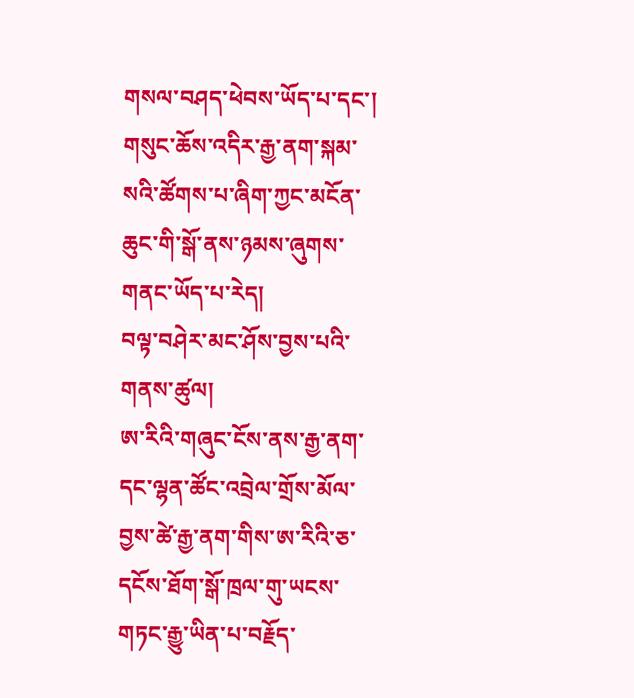གསལ་བཤད་ཕེབས་ཡོད་པ་དང་། གསུང་ཆོས་འདིར་རྒྱ་ནག་སྐམ་སའི་ཚོགས་པ་ཞིག་ཀྱང་མངོན་ཆུང་གི་སྒོ་ནས་ཉམས་ཞུགས་གནང་ཡོད་པ་རེད།
བལྟ་བཤེར་མང་ཤོས་བྱས་པའི་གནས་ཚུལ།
ཨ་རིའི་གཞུང་ངོས་ནས་རྒྱ་ནག་དང་ལྷན་ཚོང་འབྲེལ་གྲོས་མོལ་བྱས་ཚེ་རྒྱ་ནག་གིས་ཨ་རིའི་ཅ་དངོས་ཐོག་སྒོ་ཁྲལ་གུ་ཡངས་གཏང་རྒྱུ་ཡིན་པ་བརྗོད་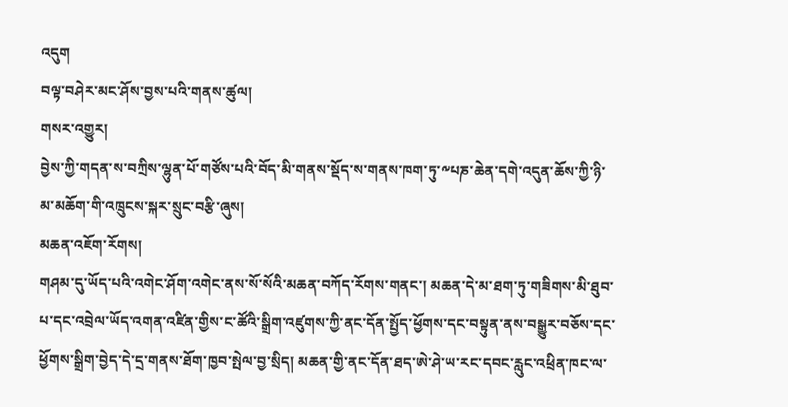འདུག
བལྟ་བཤེར་མང་ཤོས་བྱས་པའི་གནས་ཚུལ།
གསར་འགྱུར།
བྱེས་ཀྱི་གདན་ས་བཀྲིས་ལྷུན་པོ་གཙོས་པའི་བོད་མི་གནས་སྡོད་ས་གནས་ཁག་ཏུ་༸པཎ་ཆེན་དགེ་འདུན་ཆོས་ཀྱི་ཉི་མ་མཆོག་གི་འཁྲུངས་སྐར་སྲུང་བརྩི་ཞུས།
མཆན་འཇོག་རོགས།
གཤམ་དུ་ཡོད་པའི་འགེང་ཤོག་འགེང་ནས་སོ་སོའི་མཆན་བཀོད་རོགས་གནང་། མཆན་དེ་མ་ཐག་ཏུ་གཟིགས་མི་ཐུབ་པ་དང་འབྲེལ་ཡོད་འགན་འཛིན་གྱིས་ང་ཚོའི་སྒྲིག་འཛུགས་ཀྱི་ནང་དོན་སྤྱོད་ཕྱོགས་དང་བསྟུན་ནས་བསྒྱུར་བཅོས་དང་ཕྱོགས་སྒྲིག་བྱེད་དེ་དྲ་གནས་ཐོག་ཁྱབ་སྤེལ་བྱ་སྲིད། མཆན་གྱི་ནང་དོན་ཐད་ཨེ་ཤེ་ཡ་རང་དབང་རླུང་འཕྲིན་ཁང་ལ་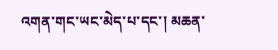འགན་གང་ཡང་མེད་པ་དང་། མཆན་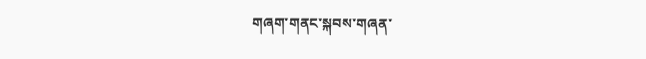གཞག་གནང་སྐབས་གཞན་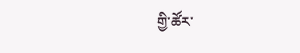གྱི་ཚོར་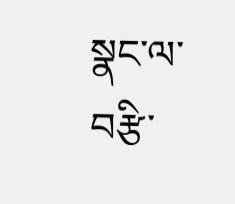སྣང་ལ་བརྩི་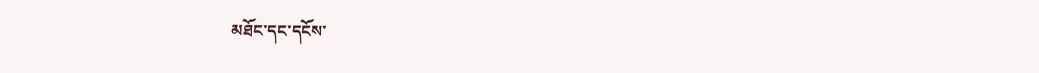མཐོང་དང་དངོས་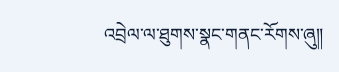འབྲེལ་ལ་ཐུགས་སྣང་གནང་རོགས་ཞུ༎